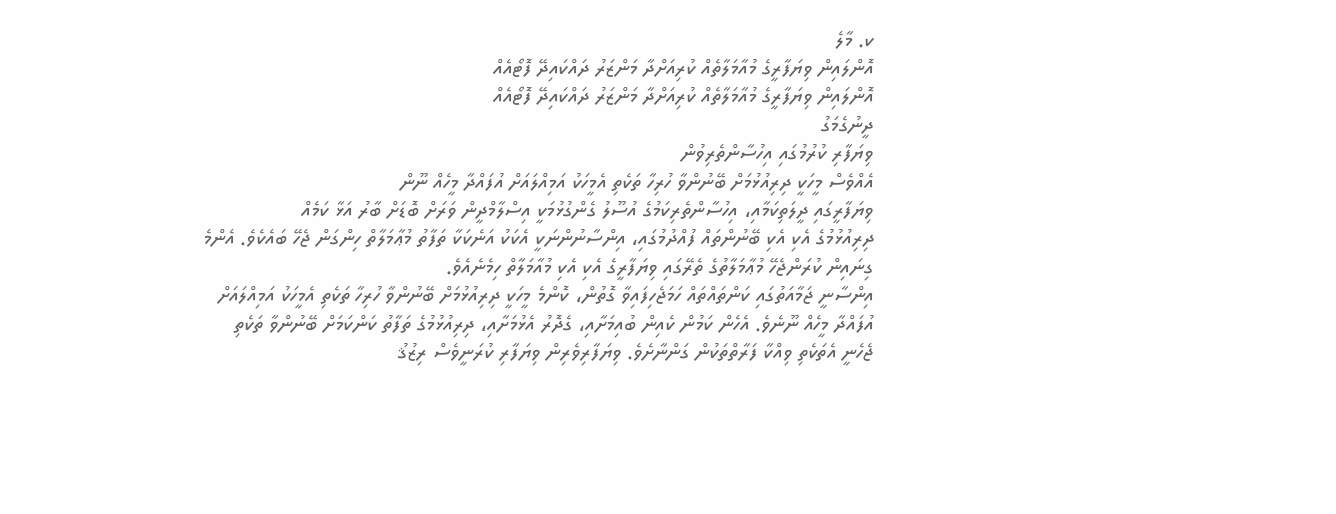ކ. މާލެ
އޮންލައިން ވިޔަފާރީގެ މުއާމަލާތެއް ކުރިއަށްދާ މަންޒަރު ދައްކައިދޭ ފޮޓޯއެއް
އޮންލައިން ވިޔަފާރީގެ މުއާމަލާތެއް ކުރިއަށްދާ މަންޒަރު ދައްކައިދޭ ފޮޓޯއެއް
ދީނުގެމަގު
ވިޔަފާރި ކުރުމުގައި އިހުސާންތެރިވުން
އެއްވެސް މީހަކީ ދިރިއުޅުމަށް ބޭނުންވާ ހުރިހާ ތަކެތި އެމީހަކު އަމިއްލައަށް އުފައްދާ މީހެއް ނޫން
ވިޔަފާރީގައި ދީލަތިކަމާއި، އިހުސާންތެރިކަމުގެ އުސޫލު ގެންގުޅުމަކީ އިސްލާމްދީން ވަރަށް ބޮޑަށް ބާރު އަޅާ ކަމެއް
ދިރިއުޅުމުގެ އެކި އެކި ބޭނުންތައް ފުއްދުމުގައި، އިންސާނުންނަކީ އެކަކު އަނެކަކާ ތަފާތު މުޢާމަލާތް ހިންގަން ޖެހޭ ބައެކެވެ. އެންމެ ގިނައިން ކުރަންޖެހޭ މުޢާމަލާތުގެ ތެރޭގައި ވިޔަފާރީގެ އެކި އެކި މުއާމަލާތް ހިމެނެއެވެ.
އިންސާނީ ޖަމާއަތުގައި ކަންތައްތައް ހަމަޖެހިފައިވާ ގޮތުން، ކޮންމެ މީހަކީ ދިރިއުޅުމަށް ބޭނުންވާ ހުރިހާ ތަކެތި އެމީހަކު އަމިއްލައަށް އުފައްދާ މީހެއް ނޫނެވެ. އެހެން ކަމުން ކެއިން ބުއިމަށާއި، ގެދޮރު އެޅުމަށާއި، ދިރިއުޅުމުގެ ތަފާތު ކަންކަމަށް ބޭނުންވާ ތަކެތި ޖެހެނީ އެތަކެތި ވިއްކާ ފަރާތްތަކުން ގަންނާށެވެ. ވިޔަފާރިވެރިން ވިޔަފާރި ކުރަނީވެސް ރިޒުޤު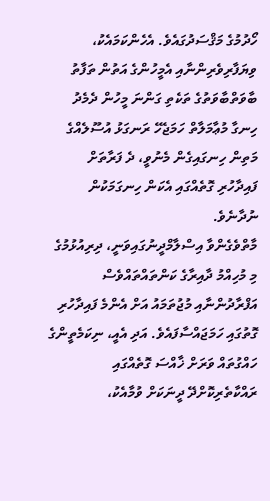ހޯދުމުގެ މަޤްސަދުގައެވެ. އެހެންކަމައެކު، ވިޔަފާރިވެރިންނާއި އެމީހުންގެ އަތުން ތަފާތު ބާވަތްބާވަތުގެ ތަކެތި ގަންނަ މީހުން ދެމެދު ހިނގާ މުޢާމަލާތް ހަމަޖެހޭ ރަނގަޅު އުސޫލެއްގެ މަތިން ހިނގައިގެން މެނުވީ، ދެ ފަރާތަށް ފައިދާހުރި ގޮތެއްގައި އެކަން ހިނގަމަކުން ނުދާނެވެ.
މާތްވެގެންވާ އިސްލާމްދީނުގައިވަނީ، ދިރިއުޅުމުގެ މި މުހިއްމު ދާއިރާގެ ކަންތައްތައްވެސް އަފްރާދުންނާއި މުޖުތަމައު އަށް އެންމެ ފައިދާހުރި ގޮތުގައި ހަމަޖައްސާފައެވެ. އަދި އެއީ، ނިކަމެތީންގެ ހައްގުތައް ވަރަށް ޚާއްސަ ގޮތެއްގައި ރައްކާތެރިކޮށްދޭ ދީނަކަށް ވުމާއެކު،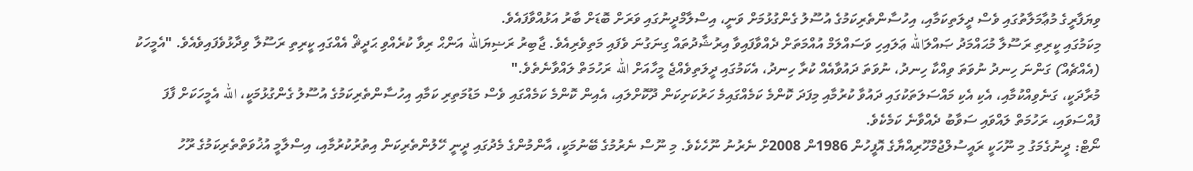ވިޔަފާރީގެ މުޢާމަލާތުގައި ވެސް ދީލަތިކަމާއި، އިހުސާންތެރިކަމުގެ އުސޫލު ގެންގުޅުމަށް ވަނީ، އިސްލާމްދީނުގައި ވަރަށް ބޮޑަށް ބާރު އަޅުއްވާފައެވެ.
މިކަމުގައި ކީރިތި ރަސޫލާ މުޙައްމަދު ޞައްލަالله ޢަލައިހި ވަސައްލަމް އުއްމަތަށް ދެއްވާފައިވާ އިރުޝާދުތައް ގިނަގުނަ ވެފައި މަތިވެރިއެވެ. ޖާބިރު ރަޟިޔަالله އަންޙް ރިވާ ކުރެއްވި ޙަދީޘް އެއްގައި ކީރިތި ރަސޫލާ ވިދާޅުވެފައިވެއެވެ. "އެމީހަކު (އެއްޗެއް) ގަންނަ ހިނދު ނުވަތަ ވިއްކާ ހިނދު، ނުވަތަ ދައުވާއެއް ކުރާ ހިނދު، އެކަމުގައި ދީލަތިވެއްޖެ މީހާއަށް الله ރަހުމަތް ލައްވާނެތެވެ."
މުރާދަކީ، ގަނެވިއްކުމާއި، އެކި އެކި މައްސަލަތަކުގައި ދައުވާ ކުރުމާއި މިފަދަ ކޮންމެ ކަމެއްގައިމެ ހަރުކަށިކަން ދޫކޮށްލައި، އެއިން ކޮންމެ ކަމެއްގައި ވެސް މަޑުމަތިރި ކަމާއި އިހުސާންތެރިކަމުގެ އުސޫލު ގެންގުޅުމަކީ، الله އެމީހަކަށް ފާފަ ފުއްސަވައި، ރަހުމަތް ލައްވައި ސަވާބު ދެއްވާނެ ކަމެކެވެ.
ނޯޓް: ދީނުގެމަގު މި ނޫހަކީ ރައީސުލްޖުމްހޫރިއްޔާގެ އޮފީހުން 1986ން 2008ށް ނެރުނު ނޫހެކެވެ. މި ނޫސް ނެރުމުގެ ބޭނުމަކީ، އާންމުންގެ މެދުގައި ދީނީ ހޭލުންތެރިކަން އިތުރުކުރުމާއި، އިސްލާމީ އުޚުވަތްތެރިކަމުގެ ރޫހު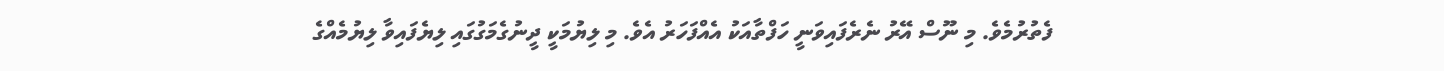ފެތުރުމެވެ. މި ނޫސް އޭރު ނެރެފައިވަނީ ހަފްތާއަކު އެއްފަހަރު އެވެ. މި ލިޔުމަކީ ދީނުގެމަގުގައި ލިޔެފައިވާ ލިޔުމެއްގެ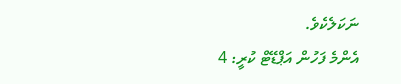ނަކަލެކެވެ.
އެންމެ ފަހުން އަޕްޑޭޓް ކުރީ: 4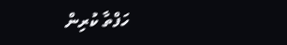ހަފްތާ ކުރިން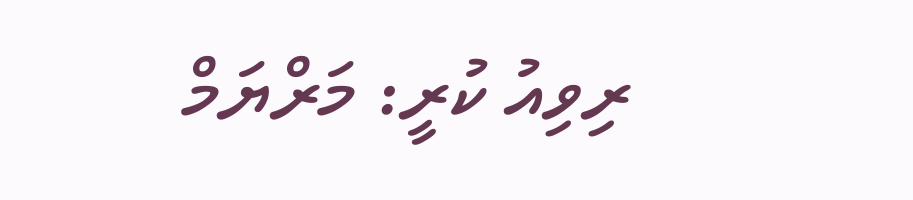ރިވިއު ކުރީ: މަރްޔަމް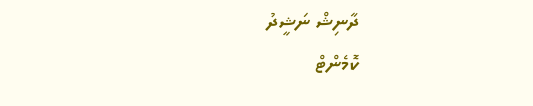ދާނިޝް ނަޝީދު
ކޮމެންޓް